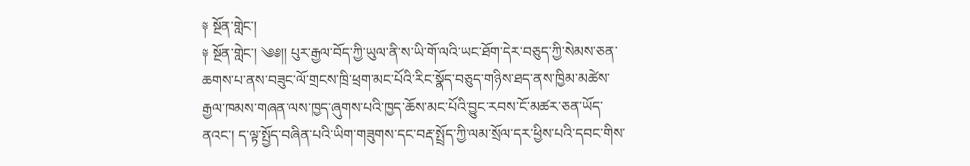༈ སྔོན་གླེང་།
༈ སྔོན་གླེང་། ༄༅།། པུར་རྒྱལ་བོད་ཀྱི་ཡུལ་ནི་ས་ཡི་གོ་ལའི་ཡང་ཐོག་དེར་བཅུད་ཀྱི་སེམས་ཅན་ཆགས་པ་ནས་བཟུང་ལོ་གྲངས་ཁྲི་ཕྲག་མང་པོའི་རིང་སྣོད་བཅུད་གཉིས་ཐད་ནས་ཁྱིམ་མཚེས་རྒྱལ་ཁམས་གཞན་ལས་ཁྱད་ཞུགས་པའི་ཁྱད་ཆོས་མང་པོའི་བྱུང་རབས་ངོ་མཚར་ཅན་ཡོད་ནའང་། ད་ལྟ་སྤྱོད་བཞིན་པའི་ཡིག་གཟུགས་དང་བརྡ་སྤྲོད་ཀྱི་ལམ་སྲོལ་དར་ཕྱིས་པའི་དབང་གིས་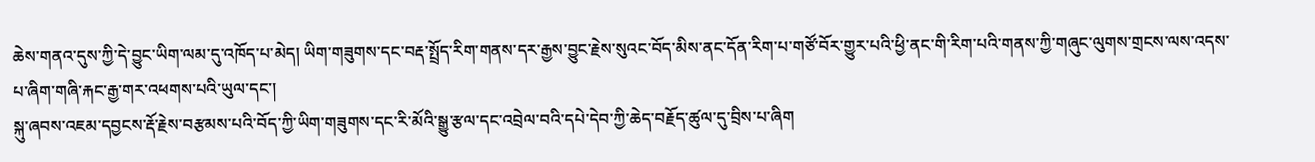ཆེས་གནའ་དུས་ཀྱི་དེ་བྱུང་ཡིག་ལམ་དུ་འཁོད་པ་མེད། ཡིག་གཟུགས་དང་བརྡ་སྤྲོད་རིག་གནས་དར་རྒྱས་བྱུང་རྗེས་སུའང་བོད་མིས་ནང་དོན་རིག་པ་གཙོ་བོར་གྱུར་པའི་ཕྱི་ནང་གི་རིག་པའི་གནས་ཀྱི་གཞུང་ལུགས་གྲངས་ལས་འདས་པ་ཞིག་གཞི་རྐང་རྒྱ་གར་འཕགས་པའི་ཡུལ་དང་།
སྐུ་ཞབས་འཇམ་དབྱངས་རྡོ་རྗེས་བརྩམས་པའི་བོད་ཀྱི་ཡིག་གཟུགས་དང་རི་མོའི་སྒྱུ་རྩལ་དང་འབྲེལ་བའི་དཔེ་དེབ་ཀྱི་ཆེད་བརྗོད་ཚུལ་དུ་བྲིས་པ་ཞིག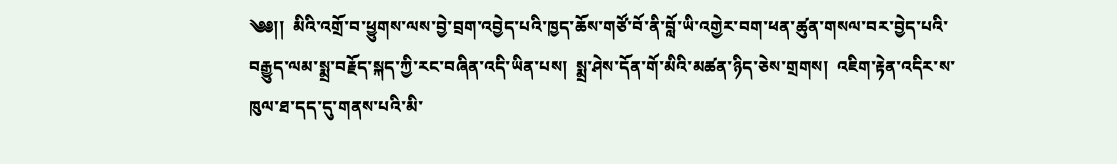༄༅།།  མིའི་འགྲོ་བ་ཕྱུགས་ལས་བྱེ་བྲག་འབྱེད་པའི་ཁྱད་ཆོས་གཙོ་བོ་ནི་བློ་ཡི་འགྱེར་བག་ཕན་ཚུན་གསལ་བར་བྱེད་པའི་བརྒྱུད་ལམ་སྨྲ་བརྗོད་སྐད་ཀྱི་རང་བཞིན་འདི་ཡིན་པས།  སྨྲ་ཤེས་དོན་གོ་མིའི་མཚན་ཉིད་ཅེས་གྲགས།  འཇིག་རྟེན་འདིར་ས་ཁུལ་ཐ་དད་དུ་གནས་པའི་མི་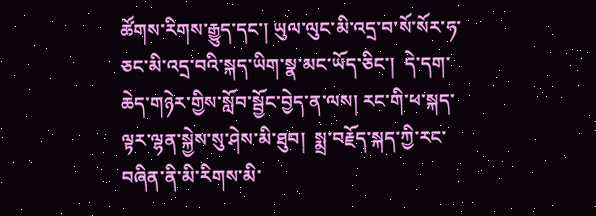ཚོགས་རིགས་རྒྱུད་དང་། ཡུལ་ལུང་མི་འདྲ་བ་སོ་སོར་ཧ་ཅང་མི་འདྲ་བའི་སྐད་ཡིག་སྣ་མང་ཡོད་ཅིང་།  དེ་དག་ཆེད་གཉེར་གྱིས་སློབ་སྦྱོང་བྱེད་ན་ལས། རང་གི་ཕ་སྐད་ལྟར་ལྷན་སྐྱེས་སུ་ཤེས་མི་ཐུབ།  སྨྲ་བརྗོད་སྐད་ཀྱི་རང་བཞིན་ནི་མི་རིགས་མི་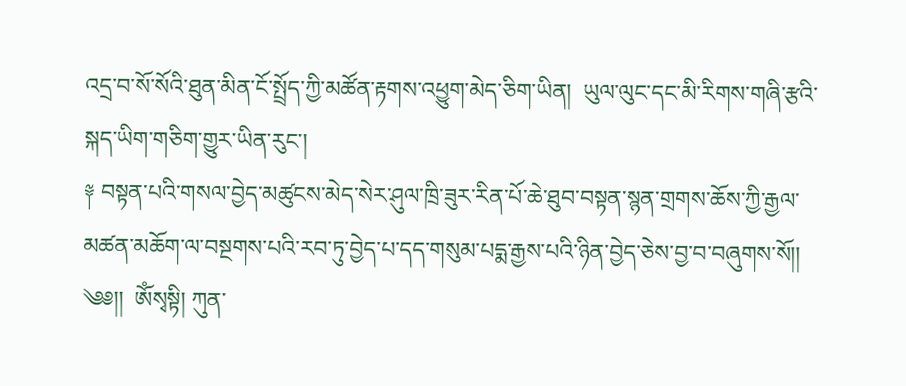འདྲ་བ་སོ་སོའི་ཐུན་མིན་ངོ་སྤྲོད་ཀྱི་མཚོན་རྟགས་འཕྱུག་མེད་ཅིག་ཡིན།  ཡུལ་ལུང་དང་མི་རིགས་གཞི་རྩའི་སྐད་ཡིག་གཅིག་གྱུར་ཡིན་རུང་།
༈ བསྟན་པའི་གསལ་བྱེད་མཚུངས་མེད་སེར་ཤུལ་ཁྲི་ཟུར་རིན་པོ་ཆེ་ཐུབ་བསྟན་སྙན་གྲགས་ཆོས་ཀྱི་རྒྱལ་མཚན་མཆོག་ལ་བསྔགས་པའི་རབ་ཏུ་བྱེད་པ་དད་གསུམ་པདྨ་རྒྱས་པའི་ཉིན་བྱེད་ཅེས་བྱ་བ་བཞུགས་སོ།།
༄༅།།  ཨོཾསྭསྟི། ཀུན་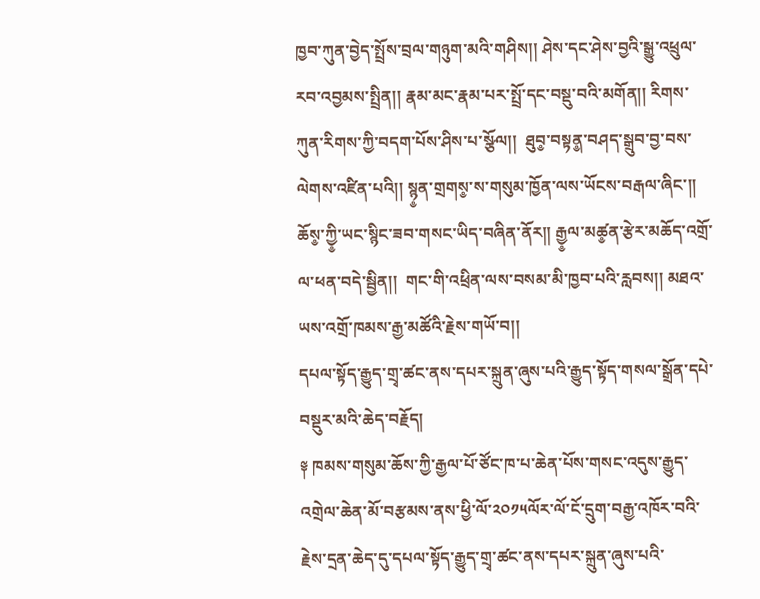ཁྱབ་ཀུན་བྱེད་སྤྲོས་བྲལ་གཉུག་མའི་གཤིས།། ཤེས་དང་ཤེས་བྱའི་སྒྱུ་འཕྲུལ་རབ་འབྱམས་སྤྲིན།། རྣམ་མང་རྣམ་པར་སྤྲོ་དང་བསྡུ་བའི་མགོན།། རིགས་ཀུན་རིགས་ཀྱི་བདག་པོས་ཤིས་པ་སྩོལ།།  ཐུབ༵་བསྟན༵་བཤད་སྒྲུབ་བྱ་བས་ལེགས་འཛིན་པའི།། སྙ༵ན་གྲགས༵་ས་གསུམ་ཁྱོན་ལས་ཡོངས་བརྒལ་ཞིང་།། ཆོས༵་ཀྱི༵་ཡང་སྙིང་ཟབ་གསང་ཡིད་བཞིན་ནོར།། རྒྱ༵ལ་མཚ༵ན་རྩེར་མཆོད་འགྲོ་ལ་ཕན་བདེ་སྦྱིན།།  གང་གི་འཕྲིན་ལས་བསམ་མི་ཁྱབ་པའི་རླབས།། མཐའ་ཡས་འགྲོ་ཁམས་རྒྱ་མཚོའི་རྗེས་གཡོ་བ།།
དཔལ་སྟོད་རྒྱུད་གྲྭ་ཚང་ནས་དཔར་སྐྲུན་ཞུས་པའི་རྒྱུད་སྟོད་གསལ་སྒྲོན་དཔེ་བསྡུར་མའི་ཆེད་བརྗོད།
༈ ཁམས་གསུམ་ཆོས་ཀྱི་རྒྱལ་པོ་ཙོང་ཁ་པ་ཆེན་པོས་གསང་འདུས་རྒྱུད་འགྲེལ་ཆེན་མོ་བརྩམས་ནས་ཕྱི་ལོ་༢༠༡༥ལོར་ལོ་ངོ་དྲུག་བརྒྱ་འཁོར་བའི་རྗེས་དྲན་ཆེད་དུ་དཔལ་སྟོད་རྒྱུད་གྲྭ་ཚང་ནས་དཔར་སྐྲུན་ཞུས་པའི་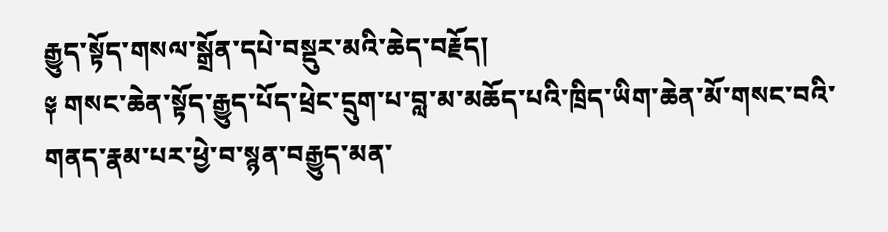རྒྱུད་སྟོད་གསལ་སྒྲོན་དཔེ་བསྡུར་མའི་ཆེད་བརྗོད།
༈ གསང་ཆེན་སྟོད་རྒྱུད་པོད་ཕྲེང་དྲུག་པ་བླ་མ་མཆོད་པའི་ཁྲིད་ཡིག་ཆེན་མོ་གསང་བའི་གནད་རྣམ་པར་ཕྱེ་བ་སྙན་བརྒྱུད་མན་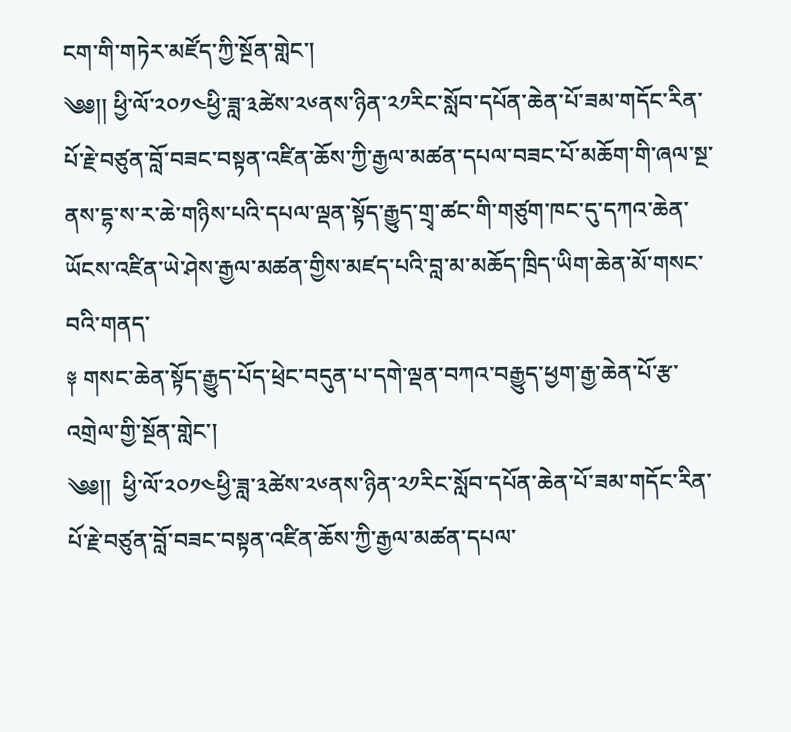ངག་གི་གཏེར་མཛོད་ཀྱི་སྔོན་གླེང་།
༄༅།། ཕྱི་ལོ་༢༠༡༤ཕྱི་ཟླ་༣ཚེས་༢༦ནས་ཉིན་༢༡རིང་སློབ་དཔོན་ཆེན་པོ་ཟམ་གདོང་རིན་པོ་རྗེ་བཙུན་བློ་བཟང་བསྟན་འཛིན་ཆོས་ཀྱི་རྒྱལ་མཚན་དཔལ་བཟང་པོ་མཆོག་གི་ཞལ་སྔ་ནས་དྷ་ས་ར་ཆེ་གཉིས་པའི་དཔལ་ལྡན་སྟོད་རྒྱུད་གྲྭ་ཚང་གི་གཙུག་ཁང་དུ་དཀའ་ཆེན་ཡོངས་འཛིན་ཡེ་ཤེས་རྒྱལ་མཚན་གྱིས་མཛད་པའི་བླ་མ་མཆོད་ཁྲིད་ཡིག་ཆེན་མོ་གསང་བའི་གནད་
༈ གསང་ཆེན་སྟོད་རྒྱུད་པོད་ཕྲེང་བདུན་པ་དགེ་ལྡན་བཀའ་བརྒྱུད་ཕྱག་རྒྱ་ཆེན་པོ་རྩ་འགྲེལ་གྱི་སྔོན་གླེང་།
༄༅།།  ཕྱི་ལོ་༢༠༡༤ཕྱི་ཟླ་༣ཚེས་༢༦ནས་ཉིན་༢༡རིང་སློབ་དཔོན་ཆེན་པོ་ཟམ་གདོང་རིན་པོ་རྗེ་བཙུན་བློ་བཟང་བསྟན་འཛིན་ཆོས་ཀྱི་རྒྱལ་མཚན་དཔལ་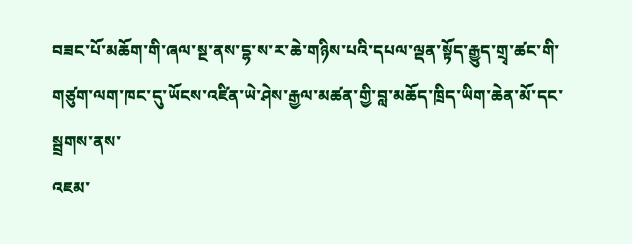བཟང་པོ་མཆོག་གི་ཞལ་སྔ་ནས་དྷ་ས་ར་ཆེ་གཉིས་པའི་དཔལ་ལྡན་སྟོད་རྒྱུད་གྲྭ་ཚང་གི་གཙུག་ལག་ཁང་དུ་ཡོངས་འཛིན་ཡེ་ཤེས་རྒྱལ་མཚན་གྱི་བླ་མཆོད་ཁྲིད་ཡིག་ཆེན་མོ་དང་སྦྲགས་ནས་
འཇམ་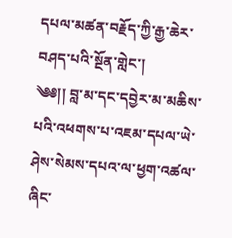དཔལ་མཚན་བརྗོད་ཀྱི་རྒྱ་ཆེར་བཤད་པའི་སྔོན་གླེང་།
༄༅།། བླ་མ་དང་དབྱེར་མ་མཆིས་པའི་འཕགས་པ་འཇམ་དཔལ་ཡེ་ཤེས་སེམས་དཔའ་ལ་ཕྱག་འཚལ་ཞིང་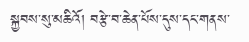སྐྱབས་སུ་མཆིའོ། བརྩེ་བ་ཆེན་པོས་དུས་དང་གནས་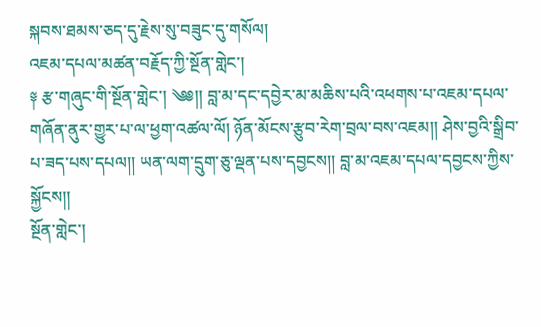སྐབས་ཐམས་ཅད་དུ་རྗེས་སུ་བཟུང་དུ་གསོལ།
འཇམ་དཔལ་མཚན་བརྗོད་ཀྱི་སྔོན་གླེང་།
༈ རྩ་གཞུང་གི་སྔོན་གླེང་། ༄༅།། བླ་མ་དང་དབྱེར་མ་མཆིས་པའི་འཕགས་པ་འཇམ་དཔལ་གཞོན་ནུར་གྱུར་པ་ལ་ཕྱག་འཚལ་ལོ། ཉོན་མོངས་རྩུབ་རེག་བྲལ་བས་འཇམ།། ཤེས་བྱའི་སྒྲིབ་པ་ཟད་པས་དཔལ།། ཡན་ལག་དྲུག་ཅུ་ལྡན་པས་དབྱངས།། བླ་མ་འཇམ་དཔལ་དབྱངས་ཀྱིས་སྐྱོངས།།
སྔོན་གླེང་།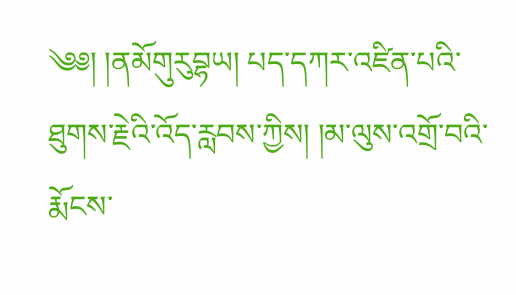༄༅། །ནམོགུརུབྷཡ། པད་དཀར་འཛིན་པའི་ཐུགས་རྗེའི་འོད་རླབས་ཀྱིས། །མ་ལུས་འགྲོ་བའི་རྨོངས་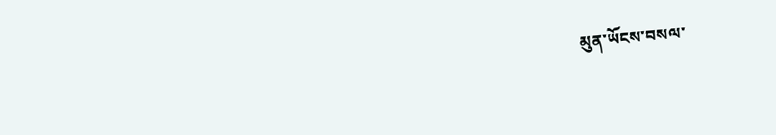མུན་ཡོངས་བསལ་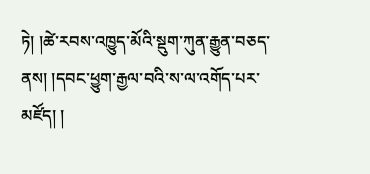ཏེ། །ཚེ་རབས་འཁྱུད་མོའི་སྡུག་ཀུན་རྒྱུན་བཅད་ནས། །དབང་ཕྱུག་རྒྱལ་བའི་ས་ལ་འགོད་པར་མཛོད། །